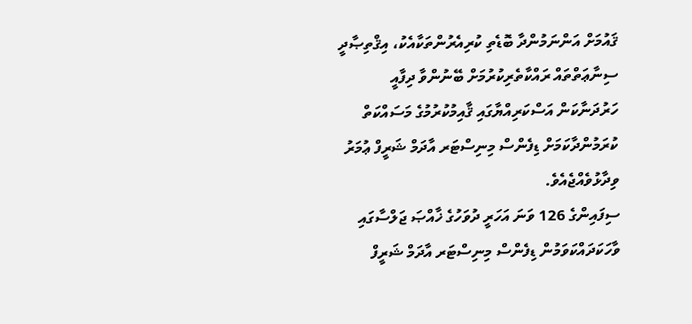ޤައުމަށް އަންނަމުންދާ ބޮޑެތި ކުރިއެރުންތަކާއެކު، އިޤްތިޞާދީ ސިނާޢަތްތައް ރައްކާތެރިކުރުމަށް ބޭނުންވާ ދިފާއީ ހަރުދަނާކަން އަސްކަރިއްޔާގައި ޤާއިމުކުރުމުގެ މަސައްކަތް ކުރަމުންދާކަމަށް ޑިފެންސް މިނިސްޓަރ އާދަމް ޝަރީފް ޢުމަރު ވިދާޅުވެއްޖެއެވެ.
ސިފައިންގެ 126 ވަނަ އަހަރީ ދުވަހުގެ ޚާއްޞަ ޖަލްސާގައި ވާހަކަދައްކަވަމުން ޑިފެންސް މިނިސްޓަރ އާދަމް ޝަރީފް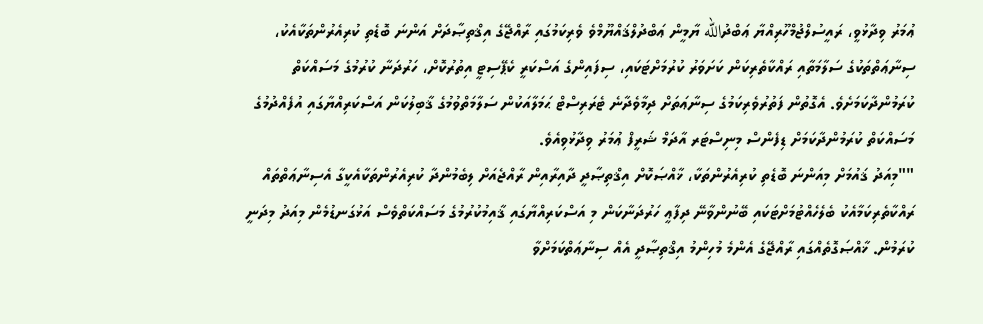ޢުމަރު ވިދާޅުވީ، ރައީސުލްޖުމްހޫރިއްޔާ ޢަބްދުالله ޔާމީން ޢަބްދުލްޤައްޔޫމްވެ ވެރިކަމުގައި ރާއްޖޭގެ އިޤްތިޞާދަށް އަންނަ ބޮޑެތި ކުރިއެރުންތަކާއެކު، ސިނާޢަތްތަކުގެ ސަލާމަތާއި ރައްކާތެރިކަން ކަށަވަރު ކުރުމަށްޓަކައި، ސިފައިންގެ އަސްކަރީ ކެޕޭސިޓީ އިތުރުކޮށް، ހަރުދަނާ ކުރުމުގެ މަސައްކަތް ކުރަމުންދާކަމަށެވެ. އެގޮތުން ފަތުރުވެރިކަމުގެ ސިނާޢަތަށް ދިމާވެދާނެ ޓެރަރިސްޓް ޙަމަލާއަކުން ސަލާމަތްވުމުގެ ޤާބިލުކަން އަސްކަރިއްޔާގައި އުފެއްދުމުގެ މަސައްކަތް ކުރަމުންދާކަމަށް ޑިފެންސް މިނިސްޓަރ އާދަމް ޝަރީފް ޢުމަރު ވިދާޅުވިއެވެ.
""މިއަދު ޤައުމަށް މިއަންނަ ބޮޑެތި ކުރިއެރުންތަކާ، ޚާއްޞަކޮށް އިޤްތިޞާދީ ދާއިރާއިން ރާއްޖެއަށް ލިބެމުންދާ ކުރިއެރުންތަކާއެކީގާ އެސިނާޢަތްތައް ރައްކާތެރިކަމާއެކު ބެލެހެއްޓުމަށްޓަކައި ބޭނުންވާނޭ ދިފާޢީ ހަރުދަނާކަން މި އަސްކަރިއްޔާގައި ޤާއިމުކުރުމުގެ މަސައްކަތްވެސް އަޅުގަނޑުމެން މިއަދު މިދަނީ ކުރަމުން. ޚާއްޞަގޮތެއްގައި ރާއްޖޭގެ އެންމެ މުހިންމު އިޤްތިޞާދީ އެއް ސިނާޢަތްކަމަށްވާ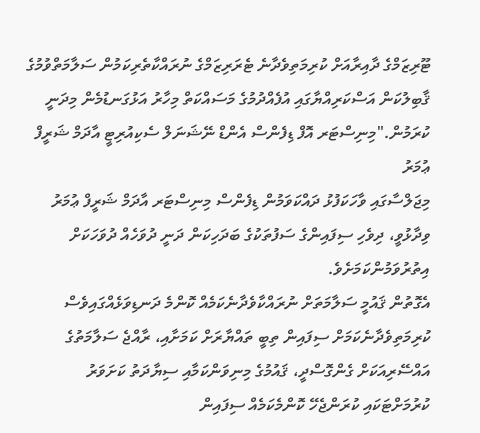ޓޫރިޒަމްގެ ދާއިރާއަށް ކުރިމަތިވެދާނެ ޓެރަރިޒަމްގެ ނުރައްކާތެރިކަމުން ސަލާމަތްވުމުގެ ޤާބިލުކަން އަސްކަރިއްޔާގައި އުފެއްދުމުގެ މަސައްކަތް މިހާރު އަޅުގަނޑުމެން މިދަނީ ކުރަމުން."މިނިސްޓަރ އޮފް ޑިފެންސް އެންޑް ނޭޝަނަލް ސެކިއުރިޓީ އާދަމް ޝަރީފް ޢުމަރު
މިޖަލްސާގައި ވާހަކަފުޅު ދައްކަވަމުން ޑިފެންސް މިނިސްޓަރ އާދަމް ޝަރީފް ޢުމަރު ވިދާޅުވީ، ދިވެހި ސިފައިންގެ ސަފުތަކުގެ ބަދަހިކަން ދަނީ ދުވަހެއް ދުވަހަކަށް އިތުރުވަމުންކަމަށެވެ.
އެގޮތުން ޤައުމީ ސަލާމަތަށް ނުރައްކާވެދާނެކަމެއް ކޮންމެ ދަނޑިވަޅެއްގައިވެސް ކުރިމަތިވެދާނެކަމަށް ސިފައިން ތިބީ ތައްޔާރަށް ކަމަށާއި، ރާއްޖެ ސަލާމަތުގެ އައްސޭރިއަކަށް ގެންގޮސްދީ، ޤައުމުގެ މިނިވަންކަމާއި ސިޔާދަތު ކަށަވަރު ކުރުމަށްޓަކައި ކުރަންޖެހޭ ކޮންމެކަމެއް ސިފައިން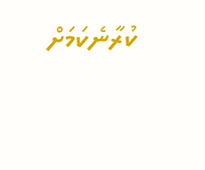ކުރާނެކަމަށް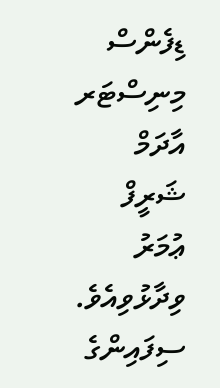ޑިފެންސް މިނިސްޓަރ އާދަމް ޝަރީފް ޢުމަރު ވިދާޅުވިއެވެ.
ސިފައިންގެ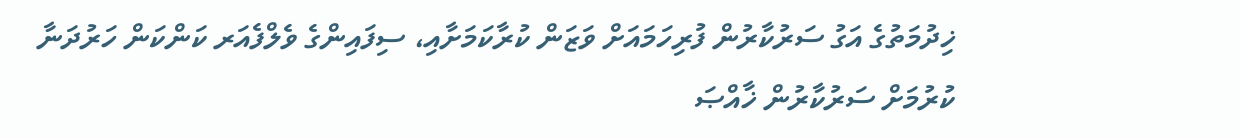ޚިދުމަތުގެ އަގު ސަރުކާރުން ފުރިހަމައަށް ވަޒަން ކުރާކަމަށާއި، ސިފައިންގެ ވެލްފެއަރ ކަންކަން ހަރުދަނާ ކުރުމަށް ސަރުކާރުން ޚާއްޞަ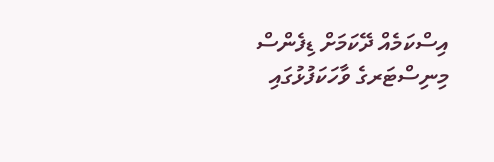އިސްކަމެއް ދޭކަމަށް ޑިފެންސް މިނިސްޓަރގެ ވާހަކަފުޅުގައި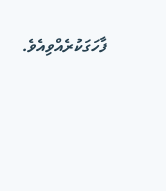ފާހަގަކުރެއްވިއެވެ.